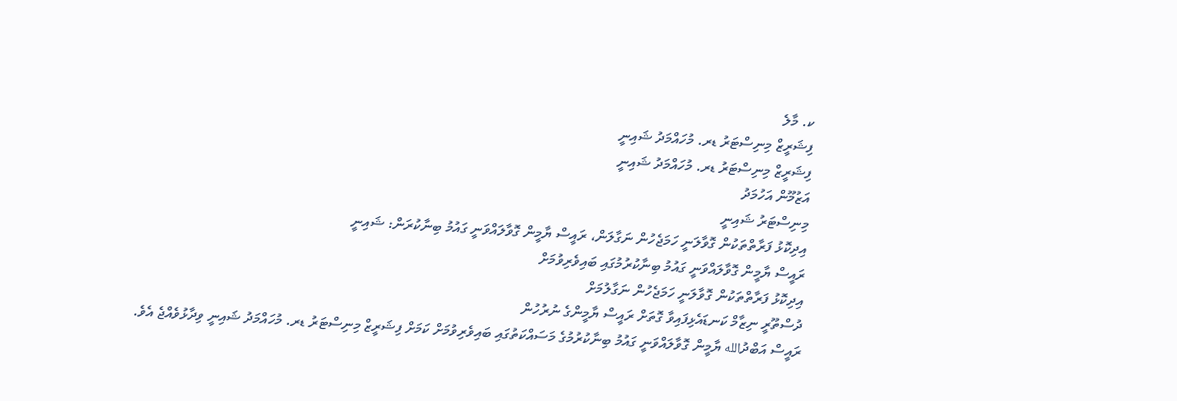ކ. މާލެ
ފިޝަރީޒް މިނިސްޓަރު ޑރ. މުހައްމަދު ޝައިނީ
ފިޝަރީޒް މިނިސްޓަރު ޑރ. މުހައްމަދު ޝައިނީ
އަޒުމޫން އަހުމަދު
މިނިސްޓަރު ޝައިނީ
އިދިކޮޅު ފަރާތްތަކުން ގޮވާލަނީ ހަމަޖެހުން ނަގާލަން، ރައީސް ޔާމީން ގޮވާލައްވަނީ ގައުމު ބިނާކުރަން: ޝައިނީ
ރައީސް ޔާމީން ގޮވާލައްވަނީ ގައުމު ބިނާކުރުމުގައި ބައިވެރިވުމަށް
އިދިކޮޅު ފަރާތްތަކުން ގޮވާލަނީ ހަމަޖެހުން ނަގާލުމަށް
ދުސްތޫރީ ނިޒާމް ކަނޑައެޅިފައިވާ ގޮތަށް ރައީސް ޔާމީންގެ ނުރުހުން
ރައީސް އަބްދުالله ޔާމީން ގޮވާލައްވަނީ ގައުމު ބިނާކުރުމުގެ މަސައްކަތުގައި ބައިވެރިވުމަށް ކަމަށް ފިޝަރީޒް މިނިސްޓަރު ޑރ. މުހައްމަދު ޝައިނީ ވިދާޅުވެއްޖެ އެވެ.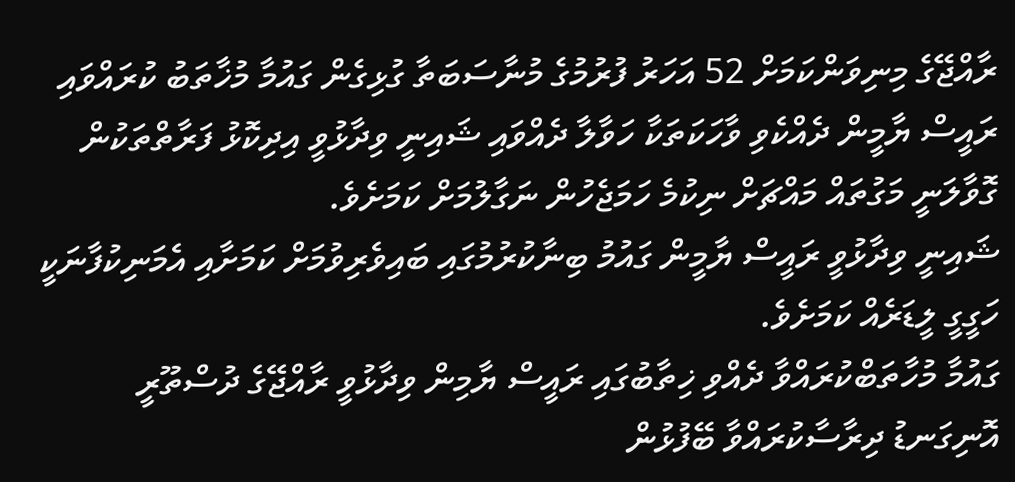ރާއްޖޭގެ މިނިވަންކަމަށް 52 އަހަރު ފުރުމުގެ މުނާސަބަތާ ގުޅިގެން ގައުމާ މުޚާތަބު ކުރައްވައި ރައީސް ޔާމީން ދެއްކެވި ވާހަކަތަކާ ހަވާލާ ދެއްވައި ޝައިނީ ވިދާޅުވީ އިދިކޮޅު ފަރާތްތަކުން ގޮވާލަނީ މަގުތައް މައްޗަށް ނިކުމެ ހަމަޖެހުން ނަގާލުމަށް ކަމަށެވެ.
ޝައިނީ ވިދާޅުވީ ރައީސް ޔާމީން ގައުމު ބިނާކުރުމުގައި ބައިވެރިވުމަށް ކަމަށާއި އެމަނިކުފާނަކީ ހަގީގީ ލީޑަރެއް ކަމަށެވެ.
ގައުމާ މުހާތަބްކުރައްވާ ދެއްވި ޚިތާބުގައި ރައީސް ޔާމިން ވިދާޅުވީ ރާއްޖޭގެ ދުސްތޫރީ އޮނިގަނޑު ދިރާސާކުރައްވާ ބޭފުޅުން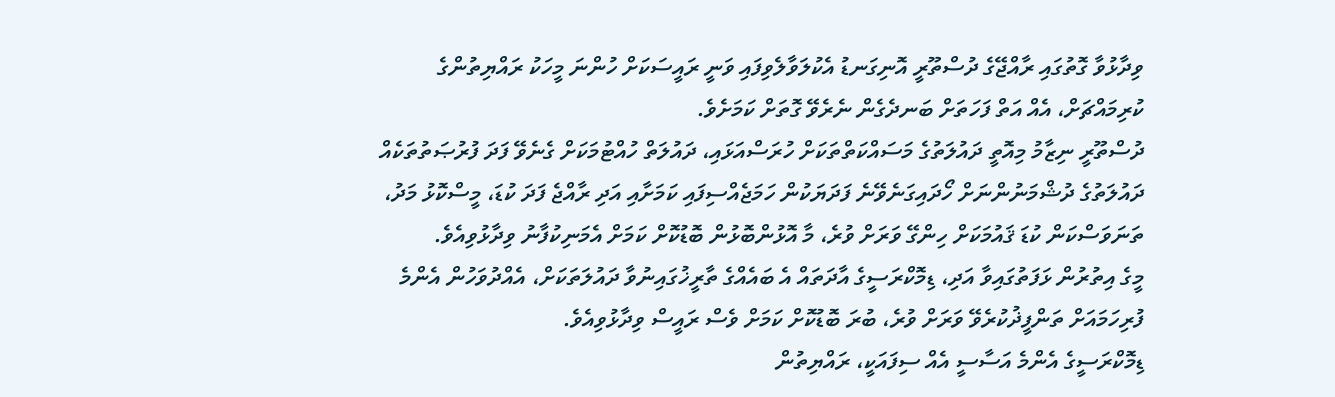ވިދާޅުވާ ގޮތުގައި ރާއްޖޭގެ ދުސްތޫރީ އޮނިގަނޑު އެކުލަވާލެވިފައި ވަނީ ރައީސަކަށް ހުންނަ މީހަކު ރައްޔިތުންގެ ކުރިމައްޗަށް، އެއް އަތް ފަހަތަށް ބަނދެގެން ނެރެވޭ ގޮތަށް ކަމަށެވެ.
ދުސްތޫރީ ނިޒާމު މިއޮތީ ދައުލަތުގެ މަސައްކަތްތަކަށް ހުރަސްއަޅައި، ދައުލަތް ހުއްޓުމަކަށް ގެނެވޭ ފަދަ ފުރުޞަތުތަކެއް ދައުލަތުގެ ދުޝްމަނުންނަށް ހޯދައިގަނެވޭނެ ފަދަޔަކުން ހަމަޖެއްސިފައި ކަމަށާއި އަދި ރާއްޖެ ފަދަ ކުޑަ، މީސްކޮޅު މަދު، ތަނަވަސްކަން ކުޑަ ޤައުމަކަށް ހިންގޭ ވަރަށް ވުރެ، މާ އޮޅުންބޮޅުން ބޮޑުކޮށް ކަމަށް އެމަނިކުފާނު ވިދާޅުވިއެވެ.
މީގެ އިތުރުން ޅަފަތުގައިވާ އަދި، ޑިމޮކްރަސީގެ އާދަތައް އެ ބައެއްގެ ތާރީޚުގައިނުވާ ދައުލަތަކަށް، އެއްދުވަހުން އެންމެ ފުރިހަމައަށް ތަންފީޛުކުރެވޭ ވަރަށް ވުރެ، ބުރަ ބޮޑުކޮށް ކަމަށް ވެސް ރައީސް ވިދާޅުވިއެވެ.
ޑިމޮކްރަސީގެ އެންމެ އަސާސީ އެއް ސިފައަކީ، ރައްޔިތުން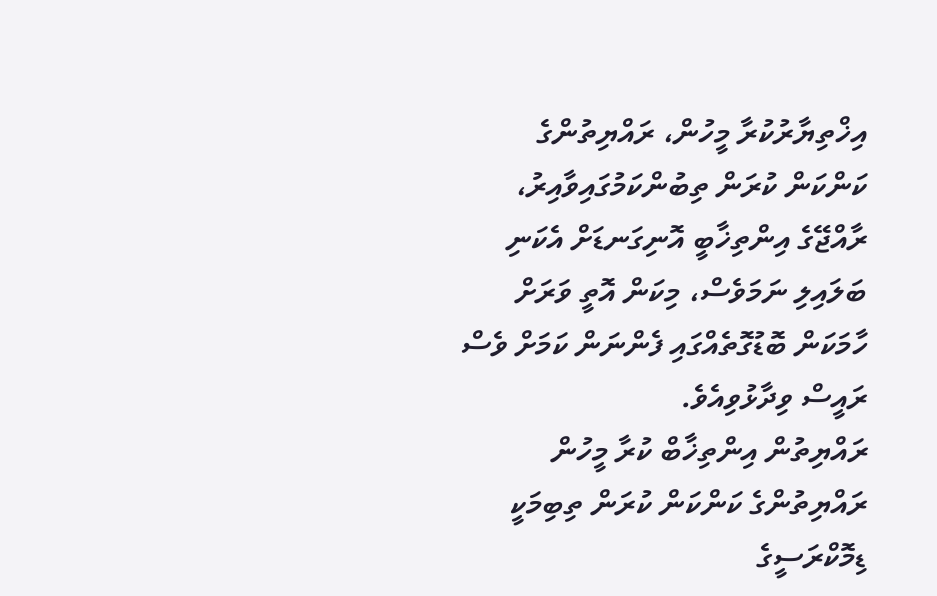އިޚްތިޔާރުކުރާ މީހުން، ރައްޔިތުންގެ ކަންކަން ކުރަން ތިބުންކަމުގައިވާއިރު، ރާއްޖޭގެ އިންތިޚާބީ އޮނިގަނޑަށް އެކަނި ބަލައިލި ނަމަވެސް، މިކަން އޮތީ ވަރަށް ހާމަކަން ބޮޑުގޮތެއްގައި ފެންނަން ކަމަށް ވެސް ރައީސް ވިދާޅުވިއެވެ.
ރައްޔިތުން އިންތިޚާބް ކުރާ މީހުން ރައްޔިތުންގެ ކަންކަން ކުރަން ތިބިމަކީ ޑިމޮކްރަސީގެ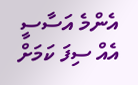އެންމެ އަސާސީ އެއް ސިފަ ކަމަށް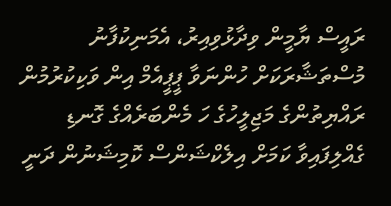ރައީސް ޔާމީން ވިދާޅުވިއިރު، އެމަނިކުފާނު މުސްތަޝާރަކަށް ހުންނަވާ ޕީޕީއެމް އިން ވަކިކުރުމުން ރައްޔިތުންގެ މަޖިލީހުގެ ހަ މެންބަރެއްގެ ގޮނޑި ގެއްލިފައިވާ ކަމަށް އިލެކްޝަންސް ކޮމިޝަނުން ދަނީ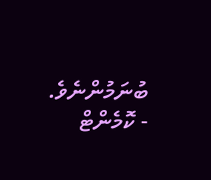ބުނަމުންނެވެ.
- ކޮމެންޓް